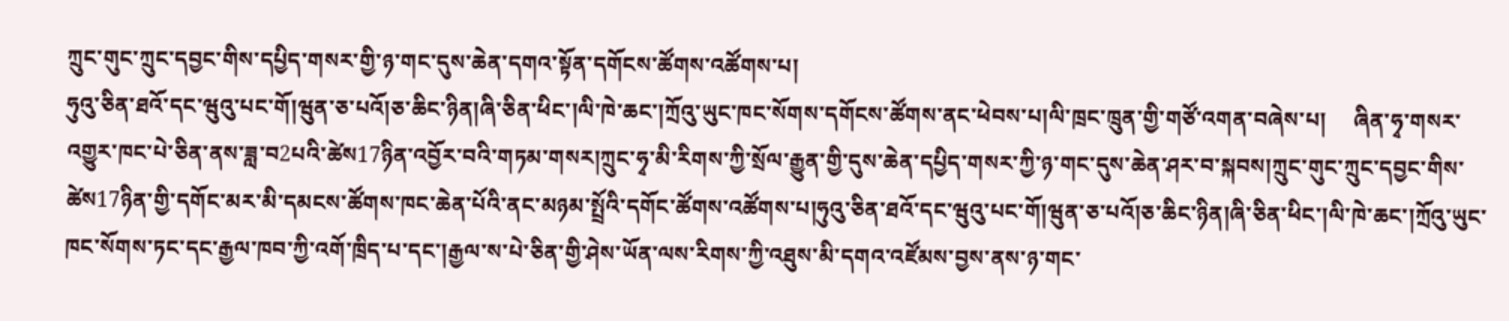ཀྲུང་གུང་ཀྲུང་དབྱང་གིས་དཔྱིད་གསར་གྱི་ཉ་གང་དུས་ཆེན་དགའ་སྟོན་དགོངས་ཚོགས་འཚོགས་པ།
ཧུའུ་ཅིན་ཐའོ་དང་ཝུའུ་པང་གོ།ཝུན་ཅ་པའོ།ཅ་ཆིང་ཉིན།ཞི་ཅིན་ཕིང་།ལི་ཁེ་ཆང་།ཀྲོའུ་ཡུང་ཁང་སོགས་དགོངས་ཚོགས་ནང་ཕེབས་པ།ལི་ཁྲང་ཁྲུན་གྱི་གཙོ་འགན་བཞེས་པ།     ཞིན་ཧྭ་གསར་འགྱུར་ཁང་པེ་ཅིན་ནས་ཟླ་བ2པའི་ཚེས17ཉིན་འབྱོར་བའི་གཏམ་གསར།ཀྲུང་ཧྭ་མི་རིགས་ཀྱི་སྲོལ་རྒྱུན་གྱི་དུས་ཆེན་དཔྱིད་གསར་ཀྱི་ཉ་གང་དུས་ཆེན་ཤར་བ་སྐབས།ཀྲུང་གུང་ཀྲུང་དབྱང་གིས་ཚེས17ཉིན་གྱི་དགོང་མར་མི་དམངས་ཚོགས་ཁང་ཆེན་པོའི་ནང་མཉམ་སྤྲོའི་དགོང་ཚོགས་འཚོགས་པ།ཧུའུ་ཅིན་ཐའོ་དང་ཝུའུ་པང་གོ།ཝུན་ཅ་པའོ།ཅ་ཆིང་ཉིན།ཞི་ཅིན་ཕིང་།ལི་ཁེ་ཆང་།ཀྲོའུ་ཡུང་ཁང་སོགས་ཏང་དང་རྒྱལ་ཁབ་ཀྱི་འགོ་ཁྲིད་པ་དང་།རྒྱལ་ས་པེ་ཅིན་གྱི་ཤེས་ཡོན་ལས་རིགས་ཀྱི་འཐུས་མི་དགའ་འཛོམས་བྱས་ནས་ཉ་གང་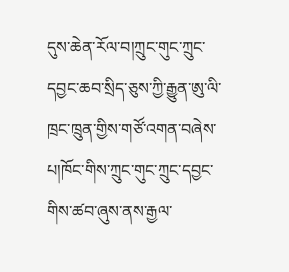དུས་ཆེན་རོལ་བ།ཀྲུང་གུང་ཀྲུང་དབྱང་ཆབ་སྲིད་ཅུས་ཀྱི་རྒྱུན་ཨུ་ལི་ཁྲང་ཁྲུན་གྱིས་གཙོ་འགན་བཞེས་པ།ཁོང་གིས་ཀྲུང་གུང་ཀྲུང་དབྱང་གིས་ཚབ་ཞུས་ནས་རྒྱལ་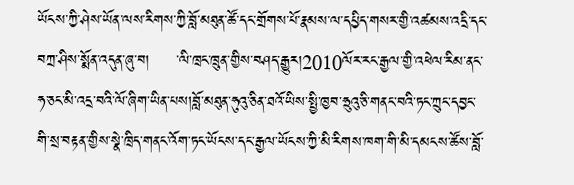ཡོངས་ཀྱི་ཤེས་ཡོན་ལས་རིགས་ཀྱི་བློ་མཐུན་ཚོ་དང་གྲོགས་པོ་རྣམས་ལ་དཔྱིད་གསར་གྱི་འཚམས་འདྲི་དང་བཀྲ་ཤིས་སྨོན་འདུན་ཞུ་བ།     ་ལི་ཁྲང་ཁྲུན་གྱིས་བཤད་རྒྱུར།2010ལོར་རང་རྒྱལ་གྱི་འཕེལ་རིམ་ནང་ཧ་ཅང་མི་འདྲ་བའི་ལོ་ཞིག་ཡིན་པས།བློ་མཐུན་ཧུའུ་ཅིན་ཐའོ་ཡིས་སྤྱི་ཁྱབ་ཧྲུའུ་ཅི་གནང་བའི་ཏང་ཀྲུང་དབྱང་གི་སྲ་བརྟན་གྱིས་སྣེ་ཁྲིད་གནང་འོག་ཏང་ཡོངས་དང་རྒྱལ་ཡོངས་ཀྱི་མི་རིགས་ཁག་གི་མི་དམངས་ཚོས་བློ་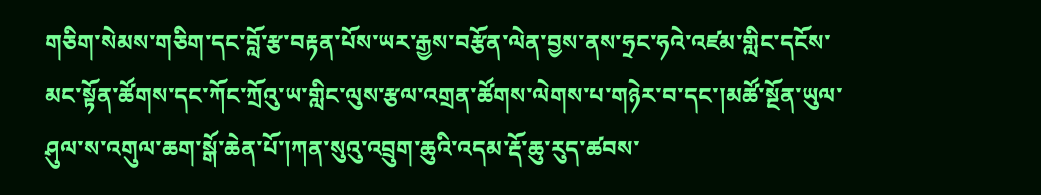གཅིག་སེམས་གཅིག་དང་བློ་རྩ་བརྟན་པོས་ཡར་རྒྱས་བརྩོན་ལེན་བྱས་ནས་ཧྲང་ཧའེ་འཛམ་གླིང་དངོས་མང་སྟོན་ཚོགས་དང་ཀོང་ཀྲོའུ་ཡ་གླིང་ལུས་རྩལ་འགྲན་ཚོགས་ལེགས་པ་གཉེར་བ་དང་།མཚོ་སྔོན་ཡུལ་ཤུལ་ས་འགུལ་ཆག་སྒོ་ཆེན་པོ་།ཀན་སུའུ་འབྲུག་ཆུའི་འདམ་རྡོ་ཆུ་རུད་ཚབས་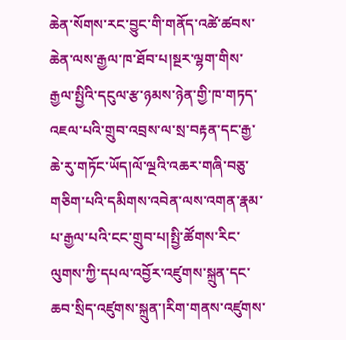ཆེན་སོགས་རང་བྱུང་གི་གནོད་འཚེ་ཚབས་ཆེན་ལས་རྒྱལ་ཁ་ཐོབ་པ།སྔར་ལྷག་གིས་རྒྱལ་སྤྱིའི་དངུལ་རྩ་ཉམས་ཉེན་གྱི་ཁ་གཏད་འཇལ་པའི་གྲུབ་འབྲས་ལ་སྲ་བརྟན་དང་རྒྱ་ཆེ་རུ་གཏོང་ཡོད།ལོ་ལྔའི་འཆར་གཞི་བཅུ་གཅིག་པའི་དམིགས་འབེན་ལས་འགན་རྣམ་པ་རྒྱལ་པའི་ངང་གྲུབ་པ།སྤྱི་ཚོགས་རིང་ལུགས་ཀྱི་དཔལ་འབྱོར་འཛུགས་སྐྲུན་དང་ཆབ་སྲིད་འཛུགས་སྐྲུན་།རིག་གནས་འཛུགས་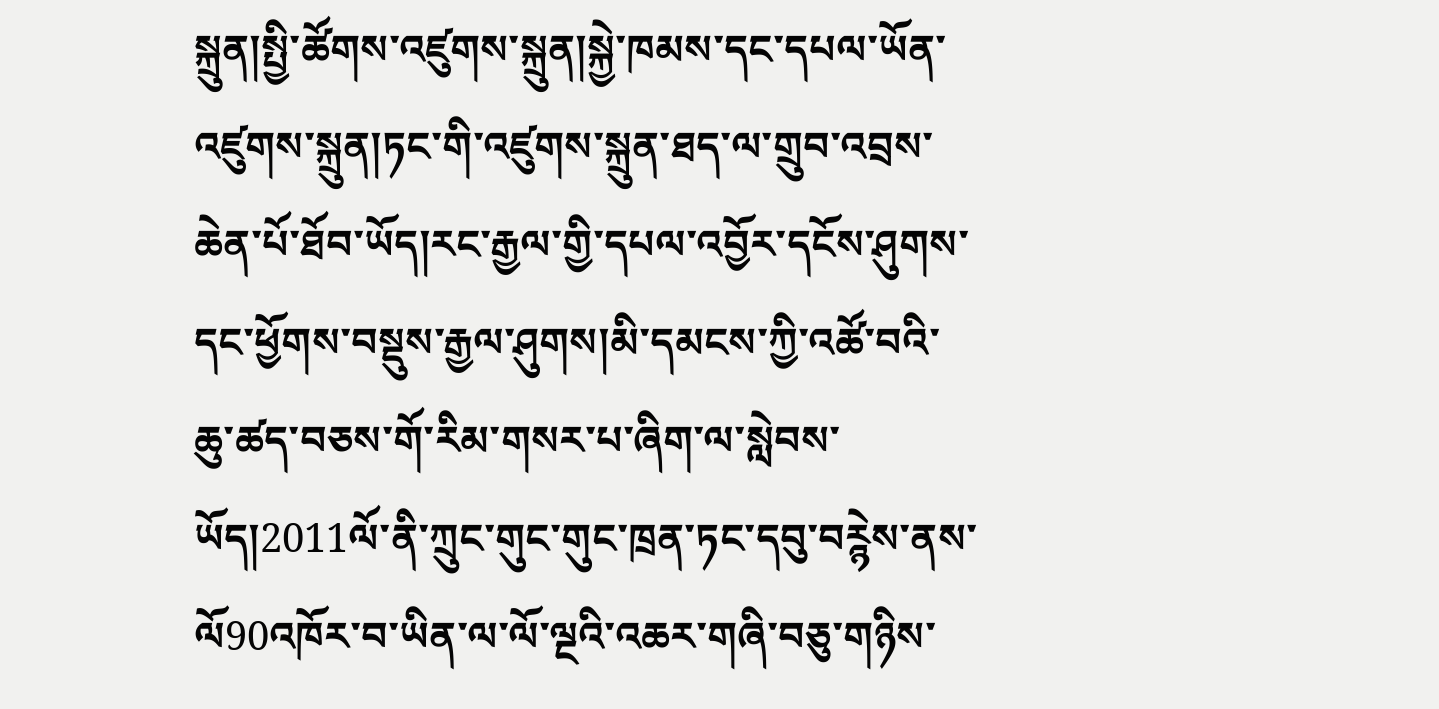སྐྲུན།སྤྱི་ཚོགས་འཛུགས་སྐྲུན།སྐྱེ་ཁམས་དང་དཔལ་ཡོན་འཛུགས་སྐྲུན།ཏང་གི་འཛུགས་སྐྲུན་ཐད་ལ་གྲུབ་འབྲས་ཆེན་པོ་ཐོབ་ཡོད།རང་རྒྱལ་གྱི་དཔལ་འབྱོར་དངོས་ཤུགས་དང་ཕྱོགས་བསྡུས་རྒྱལ་ཤུགས།མི་དམངས་ཀྱི་འཚོ་བའི་ཆུ་ཚད་བཅས་གོ་རིམ་གསར་པ་ཞིག་ལ་སླེབས་ཡོད།2011ལོ་ནི་ཀྲུང་གུང་གུང་ཁྲན་ཏང་དབུ་བཪྙེས་ནས་ལོ90འཁོར་བ་ཡིན་ལ་ལོ་ལྔའི་འཆར་གཞི་བཅུ་གཉིས་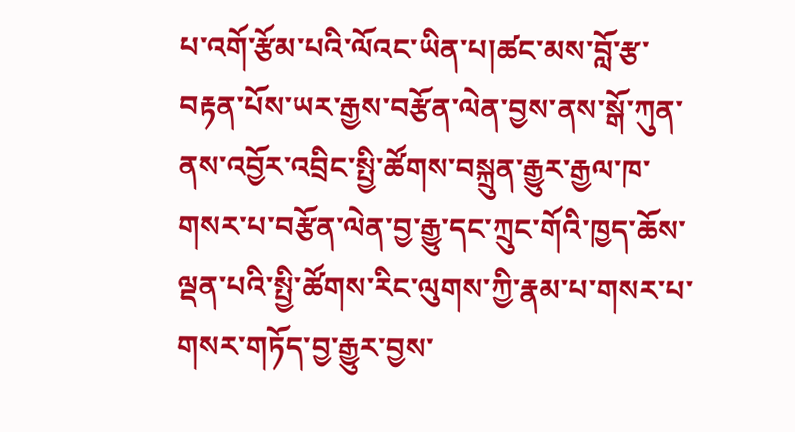པ་འགོ་རྩོམ་པའི་ལོའང་ཡིན་པ།ཚང་མས་བློ་རྩ་བརྟན་པོས་ཡར་རྒྱས་བརྩོན་ལེན་བྱས་ནས་སྒོ་ཀུན་ནས་འབྱོར་འབྲིང་སྤྱི་ཚོགས་བསྐྲུན་རྒྱུར་རྒྱལ་ཁ་གསར་པ་བརྩོན་ལེན་བྱ་རྒྱུ་དང་ཀྲུང་གོའི་ཁྱད་ཆོས་ལྡན་པའི་སྤྱི་ཚོགས་རིང་ལུགས་ཀྱི་རྣམ་པ་གསར་པ་གསར་གཏོད་བྱ་རྒྱུར་བྱས་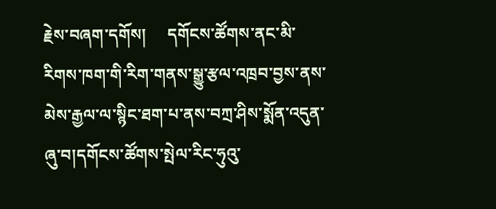རྗེས་བཞག་དགོས།     དགོངས་ཚོགས་ནང་མི་རིགས་ཁག་གི་རིག་གནས་སྒྱུ་རྩལ་འཁྲབ་བྱས་ནས་མེས་རྒྱལ་ལ་སྙིང་ཐག་པ་ནས་བཀྲ་ཤིས་སྨོན་འདུན་ཞུ་བ།དགོངས་ཚོགས་སྤེལ་རིང་ཧུའུ་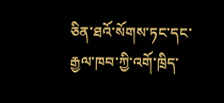ཅིན་ཐའོ་སོགས་ཏང་དང་རྒྱལ་ཁབ་ཀྱི་འགོ་ཁྲིད་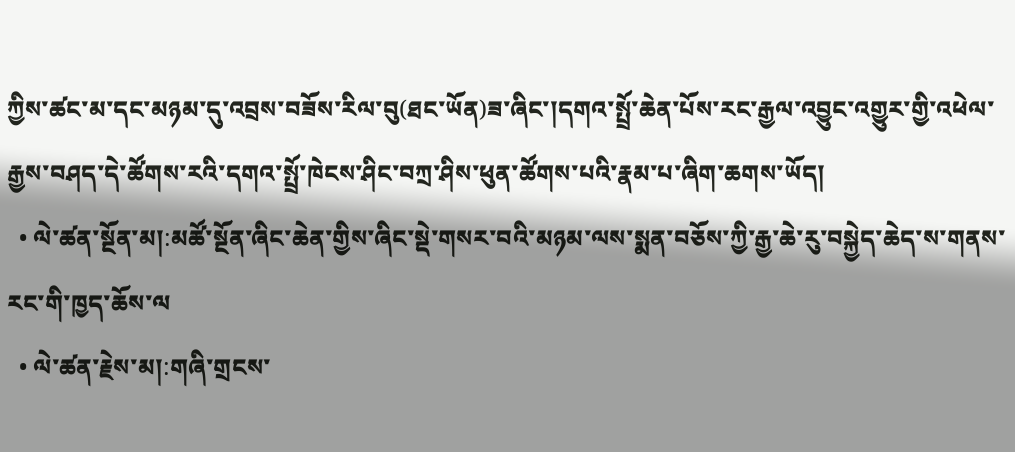ཀྱིས་ཚང་མ་དང་མཉམ་དུ་འབྲས་བཟོས་རིལ་བུ(ཐང་ཡོན)ཟ་ཞིང་།དགའ་སྤྲོ་ཆེན་པོས་རང་རྒྱལ་འབྱུང་འགྱུར་གྱི་འཕེལ་རྒྱས་བཤད་དེ་ཚོགས་རའི་དགའ་སྤྲོ་ཁེངས་ཤིང་བཀྲ་ཤིས་ཕུན་ཚོགས་པའི་རྣམ་པ་ཞིག་ཆགས་ཡོད།
  • ལེ་ཚན་སྔོན་མ།:མཚོ་སྔོན་ཞིང་ཆེན་གྱིས་ཞིང་སྡེ་གསར་བའི་མཉམ་ལས་སྨན་བཅོས་ཀྱི་རྒྱ་ཆེ་རུ་བསྐྱེད་ཆེད་ས་གནས་རང་གི་ཁྱད་ཆོས་ལ
  • ལེ་ཚན་རྗེས་མ།:གཞི་གྲངས་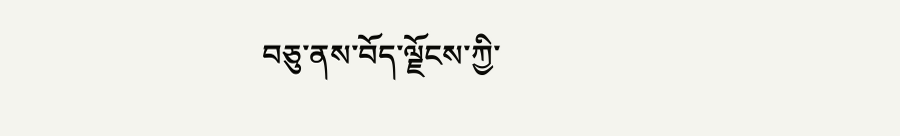བཅུ་ནས་བོད་ལྗོངས་ཀྱི་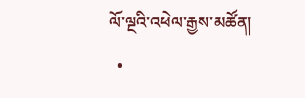ལོ་ལྔའི་འཕེལ་རྒྱས་མཚོན།
  •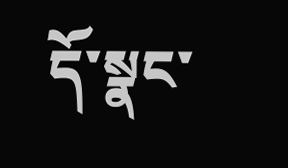དོ་སྣང་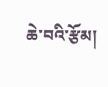ཆེ་བའི་རྩོམ།